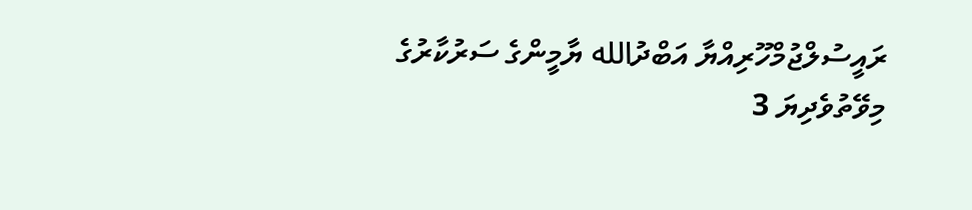ރައީސުލްޖުމްހޫރިއްޔާ އަބްދުالله ޔާމީންގެ ސަރުކާރުގެ މިވޭތުވެދިޔަ 3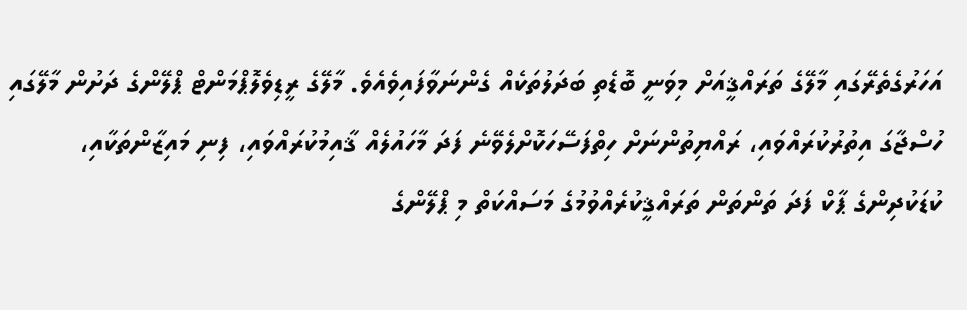އަހަރުގެތެރޭގައި މާލޭގެ ތަރައްޤީއަށް މިވަނީ ބޮޑެތި ބަދަލުތަކެއް ގެންނަވާފައިވެއެވެ. މާލޭގެ ރީޑިވެލޮޕްމަންޓް ޕްލޭންގެ ދަށުން މާލޭގައި ހުސްޖާގަ އިތުރުކުރައްވައި، ރައްޔިތުންނަށް ހިތްފަސޭހަކޮށްލެވޭނެ ފަދަ މާހައުލެއް ޤާއިމުކުރައްވައި، ފިނި މައިޒާންތަކާއި، ކުޑަކުދިންގެ ޕާކް ފަދަ ތަންތަން ތަރައްޤީކުރެއްވުމުގެ މަސައްކަތް މި ޕްލޭންގެ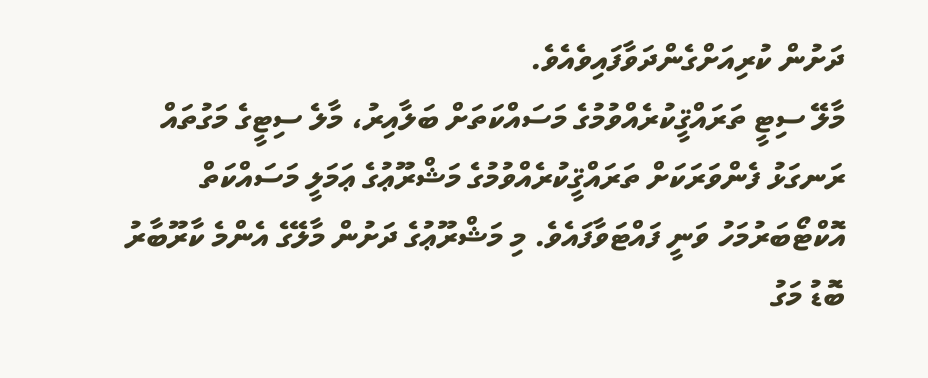ދަށުން ކުރިއަށްގެންދަވާފައިވެއެވެ.
މާލޭ ސިޓީ ތަރައްޤީކުރެއްވުމުގެ މަސައްކަތަށް ބަލާއިރު، މާލެ ސިޓީގެ މަގުތައް ރަނގަޅު ފެންވަރަކަށް ތަރައްޤީކުރެއްވުމުގެ މަޝްރޫޢުގެ ޢަމަލީ މަސައްކަތް އޮކްޓޯބަރުމަހު ވަނީ ފައްޓަވާފައެވެ. މި މަޝްރޫޢުގެ ދަށުން މާލޭގެ އެންމެ ކާރޫބާރު ބޮޑު މަގު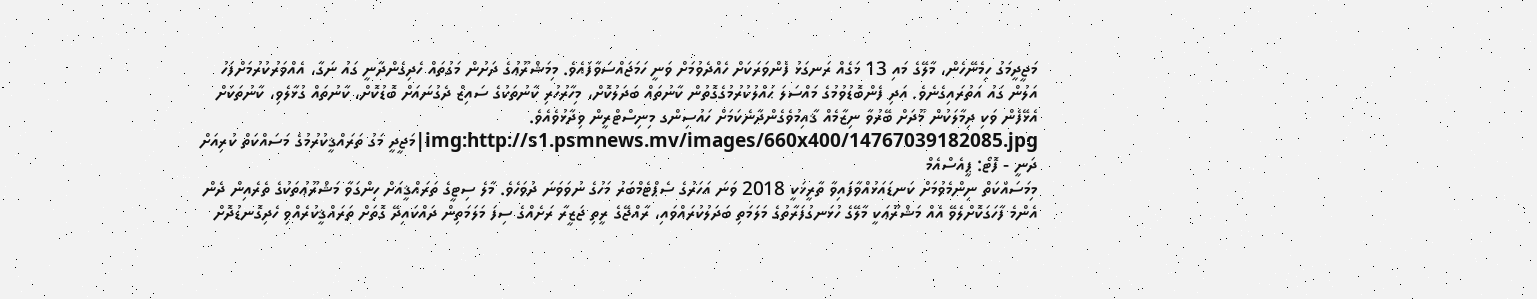މަޖީދީމަގު ހިމެނޭހެން، މާލޭގެ މައި 13 މަގެއް ރަނގަޅު ފެންވަރަކަށް ހެއްދެވުމަށް ވަނީ ހަމަޖައްސަވާފައެވެ. މިމަޝްރޫޢުގެ ދަށުން މަގުތައް ހެދިގެންދާނީ ގައު ނަގާ، އެއްވަރުކުރުމަށްފަހު އަލުން ގައު އަތުރައިގެނެވެ. އަދި ފެންބޮޑުވުމުގެ މައްސަލަ ޙައްލުކުރުމުގެގޮތުން ކާނުތައް ބަދަލުކޮށް، މިހާރުހުރި ކާނުތަކުގެ ސައިޒް ދެގުނައަށް ބޮޑުކޮށް، ކާނުތައް ގުޅާލެވި، ކާނުތަކަށް އެޅޭފެން ވަކި ދިމާލަކުން މޫދަށް ބޭރުވާ ނިޒާމެއް ޤާއިމުވެގެންދާނެކަމަށް ހައުސިންގ މިނިސްޓްރީން ވިދާޅުވެއެވެ.
img:http://s1.psmnews.mv/images/660x400/14767039182085.jpg|މަޖީދީ މަގު ތަރައްޤީކުރުމުގެ މަސައްކަތް ކުރިއަށް ދަނީ - ފޮޓޯ: ޕީއެސްއެމް
މިމަސައްކަތް ނިންމެވުމަށް ކަނޑައަޅުއްވާފައިވާ ތާރީޚަކީ 2018 ވަނަ އަހަރުގެ ސެޕްޓެމްބަރު މަހުގެ ނުވަވަނަ ދުވަހެވެ. މާލެ ސިޓީގެ ތަރައްޤީއަށް ހިންގަވާ މަޝްރޫޢުތަކުގެ ތެރެއިން ދެން އެންމެ ފާހަގަކޮށްލެވޭ އެއް މަޝްރޫޢަކީ މާލޭގެ ހުޅަނގުފަރާތުގެ މަލަމަތި ބަދަލުކުރައްވައި، ރާއްޖޭގެ ރީތި ޖަޒީރާ ރަށެއްގެ ސިފަ މަލަމަތިން ދައްކައިދޭ ގޮތަށް ތަރައްޤީކުރެއްވި ހެދިގޮނޑުދޮށް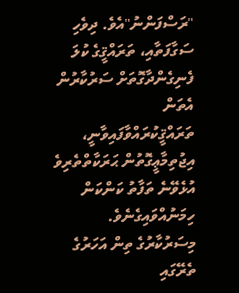"ރަސްފަންނު"އެވެ. ދިވެހި ސަގާފަތާއި، ތަރައްޤީގެ ކުލަ ފެނިގެންދާގޮތަށް ސަރުކާރުން އެތަން ތަރައްޤީކުރައްވާފައިވާނީ، އިޖުތިމާޢީގޮތުން ޙަރަކާތްތެރިވެ އުޅެވޭނެ ތަފާތު ކަންކަން ހިމަނުއްވައިގެނެވެ.
މިސަރުކާރުގެ ތިން އަހަރުގެ ތެރޭގައި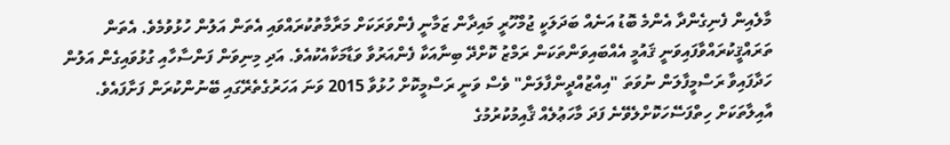މާލެއިން ފެނިގެންދާ އެންމެ ބޮޑު އަނެއް ބަދަލަކީ ޖުމްހޫރީ މައިދާން ޒަމާނީ ފެންވަރަކަށް މަރާމާތުކުރައްވައި އެތަން އަލުން ހުޅުވުމެވެ. އެތަން ތަރައްޤީކުރައްވާފައިވަނީ ޤައުމީ އެއްބައިވަންތަކަން ރަމްޒު ކޮށްދޭ ބިނާއަކާ ފެންއަރުވާ ވަޑާމަކާއެކުއެވެ. އަދި މިނިވަން ފަންސާހާއި ގުޅުވައިގެން އަލުން ހަދާފައިވާ ރަސްމީފާލަން ނުވަތަ "އިއްޒުއްދީންފާލަން" ވެސް ވަނީ ރަސްމީކޮށް ހުޅުވާ 2015 ވަނަ އަހަރުގެތެރޭގައި ބޭނުންކުރަން ފަށާފައެވެ.
އާއިލާތަކަށް ހިތްފަސޭހަކޮށްލެވޭނެ ފަދަ މާހަޢުލެއް ޤާއިމުކުރުމުގެ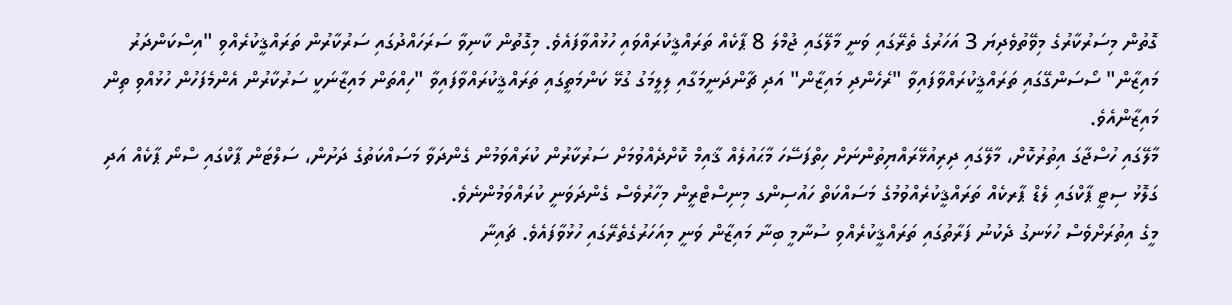ގޮތުން މިސަރުކާރުގެ މިވޭތުވެދިޔަ 3 އަހަރުގެ ތެރޭގައި ވަނީ މާލޭގައި ޖުމްލަ 8 ޕާކެއް ތަރައްޤީކުރައްވައި ހުޅުއްވާފައެވެ. މިގޮތުން ކާނިވާ ސަރަހައްދުގައި ސަރުކާރުން ތަރައްޤީކުރެއްވި "އިސްކަންދަރު މައިޒާން" ސޯސަންގޭގައި ތަރައްޤީކުރައްވާފައިވާ "ރެހެންދި މައިޒާން" އަދި ޗާންދަނީމަގާއި ލިލީމަގު ގުޅޭ ކަންމަތީގައި ތަރައްޤީކުރައްވާފައިވާ "ހިއްތަން މައިޒާނަކީ ސަރުކާރުން އެންމެފަހުން ހުޅުއްވި ތިން މައިޒާންއެވެ.
މާލޭގައި ހުސްޖާގަ އިތުރުކޮށް، މާލޭގައި ދިރިއުޅޭރައްޔިތުންނަށް ހިތްފަސޭހަ މާޙައުލެއް ޤާއިމް ކޮށްދެއްވުމަށް ސަރުކާރުން ކުރައްވަމުން ގެންދަވާ މަސައްކަތުގެ ދަށުން، ސަލްޓަން ޕާކްގައި ސްނޯ ޕާކެއް އަދި ގަލޮޅު ސިޓީ ޕާކްގައި ލެޑް ޕާރކެއް ތަރައްޤީކުރެއްވުމުގެ މަސައްކަތް ހައުސިންގ މިނިސްޓްރީން މިހާރުވެސް ގެންދަވަނީ ކުރައްވަމުންނެވެ.
މީގެ އިތުރަށްވެސް ހުޅަނގު ދެކުނު ފަރާތުގައި ތަރައްޤީކުރެއްވި ސުނާމީ ބިނާ މައިޒާން ވަނީ މިއަހަރުގެތެރޭގައި ހުޅުވާފައެވެ. ޗައިނާ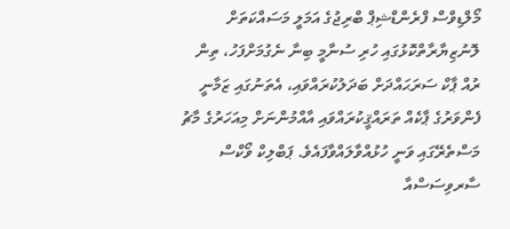މޯލްޑިވްސް ފްރެންޑްޝިޕް ބްރިޖުގެ އަމަލީ މަސައްކަތަށް ލޮނުޒިޔާރާތްކޮޅުގައި ހުރި ސުނާމީ ބިނާ ނެގުމަށްފަހު، ތިން ރުއް ޕާކް ސަރަޙައްދަށް ބަދަލުކުރައްވައި، އެތަނުގައި ޒަމާނީ ފެންވަރުގެ ޕާކެއް ތަރައްޤީކުރައްވައި އާއްމުންނަށް މިއަހަރުގެ މާޗު މަސްތެރޭގައި ވަނީ ހުޅުއްވާލައްވާފައެވެ. ޕަބްލިކް ވޯކްސް ސާރވިސަސްއާ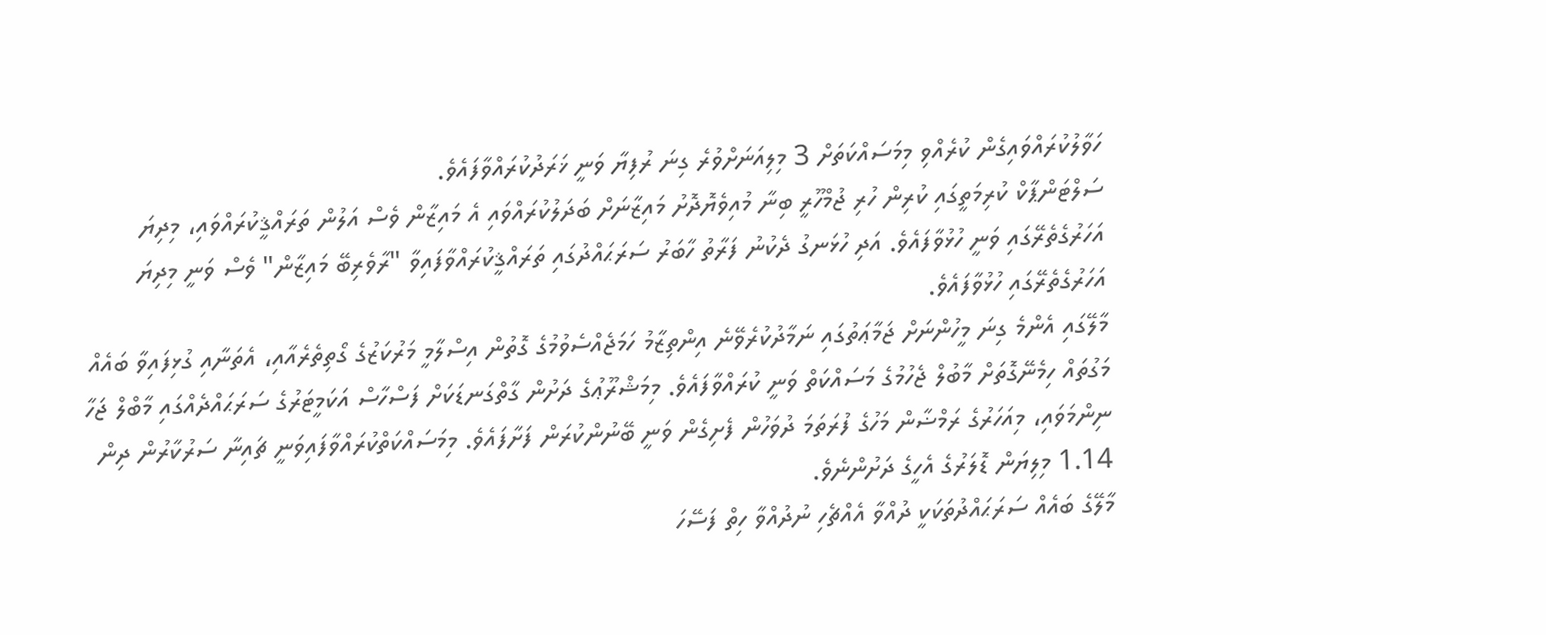ހަވާލުކުރައްވައިގެން ކުރެއްވި މިމަސައްކަތަށް 3 މިލިއަނަށްވުރެ ގިނަ ރުފިޔާ ވަނީ ޚަރަދުކުރައްވާފައެވެ.
ސަލްޓަންޕާކް ކުރިމަތީގައި ކުރިން ހުރި ޖުމްހޫރީ ބިނާ މުއިވެޔޮދޮށު މައިޒާނަށް ބަދަލުކުރައްވައި އެ މައިޒާން ވެސް އަލުން ތަރައްޤީކުރައްވައި، މިދިޔަ އަހަރުގެތެރޭގައި ވަނީ ހުޅުވާފައެވެ. އަދި ހުޅަނގު ދެކުނު ފަރާތު ހާބަރު ސަރަޙައްދުގައި ތަރައްޤީކުރައްވާފައިވާ "ރާވެރިބޭ މައިޒާން" ވެސް ވަނީ މިދިޔަ އަހަރުގެތެރޭގައި ހުޅުވާފައެވެ.
މާލޭގައި އެންމެ ގިނަ މީހުންނަށް ޖަމާޢަތުގައި ނަމާދުކުރެވޭނެ އިންތިޒާމު ހަމަޖެއްސެވުމުގެ ގޮތުން އިސްލާމީ މަރުކަޒުގެ ގޯތިތެރެއާއި، އެތަނާއި ގުޅިފައިވާ ބައެއް މަގުތައް ހިމެނޭގޮތަށް މާބުލް ޖެހުމުގެ މަސައްކަތް ވަނީ ކުރައްވާފައެވެ. މިމަޝްރޫޢުގެ ދަށުން ގާތްގަނޑަކަށް ފަސްހާސް އަކަމީޓަރުގެ ސަރަޙައްދެއްގައި މާބްލް ޖަހާ ނިންމަވައި، މިއަހަރުގެ ރަމްޟާން މަހުގެ ފުރަތަމަ ދުވަހުން ފެށިގެން ވަނީ ބޭނުންކުރަން ފަށާފައެވެ. މިމަސައްކަތްކުރައްވާފައިވަނީ ޗައިނާ ސަރުކާރުން ދިން 1.14 މިލިޔަން ޑޮލަރުގެ އެހީގެ ދަށުންނެވެ.
މާލޭގެ ބައެއް ސަރަޙައްދުތަކަކީ ދުއްވާ އެއްޗެހި ނުދުއްވާ ހިތް ފަސޭހަ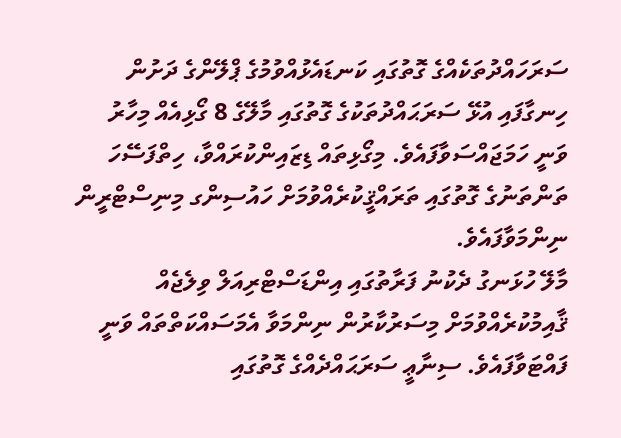ސަރަހައްދުތަކެއްގެ ގޮތުގައި ކަނޑައެޅުއްވުމުގެ ޕްލޭންގެ ދަށުން ހިނގާފައި އުޅޭ ސަރަޙައްދުތަކުގެ ގޮތުގައި މާލޭގެ 8 ގޯޅިއެއް މިހާރު ވަނީ ހަމަޖައްސަވާފައެވެ. މިގޯޅިތައް ޑިޒައިންކުރައްވާ، ހިތްފަސޭހަ ތަންތަނުގެ ގޮތުގައި ތަރައްޤީކުރެއްވުމަށް ހައުސިންގ މިނިސްޓްރީން ނިންމަވާފައެވެ.
މާލޭ ހުޅަނގު ދެކުނު ފަރާތުގައި އިންޑަސްޓްރިއަލް ވިލެޖެއް ޤާއިމުކުރެއްވުމަށް މިސަރުކާރުން ނިންމަވާ އެމަސައްކަތްތައް ވަނީ ފައްޓަވާފައެވެ. ސިނާޢީ ސަރަޙައްދެއްގެ ގޮތުގައި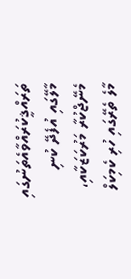ތަރައްޤީކުރައްވާއެތަނުގައި މާލޭގައި އުފެދޭ ކުނި މެނޭޖްކުރާ މަރުކަޒަކާއި، މާލެ ތެރޭގައި ހުރި ކެމިކަލް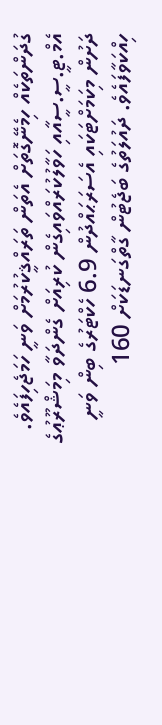ގުދަންތަކެއް ހިމެނޭގޮތަށް އެތަން ތަރައްޤީކުރުމަށް ވަނީ ހަމަޖެހިފައެވެ. އެމް.ޓީ.ސީ.ސީއާއި ހަވާލުކުރައްވައިގެން ކުރިއަށް ގެންދަވާ މިމަޝްރޫޢުގެ ދަށުން މިކަމަށްޓަކައި އެސަރަޙައްދުން 6.9 ހެކްޓަރުގެ ބިން ވަނީ ހިއްކަވާފައެވެ. ދައުލަތުގެ ބަޖެޓުން ގާތްގަނޑަކަށް 160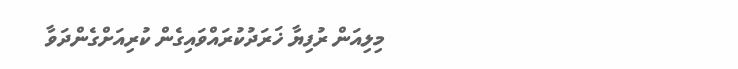މިލިއަން ރުފިޔާ ޚަރަދުކުރައްވައިގެން ކުރިއަށްގެންދަވާ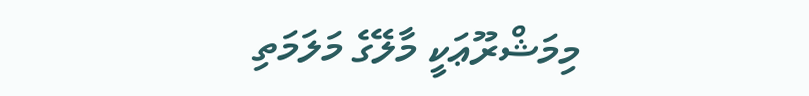މިމަޝްރޫޢަކީ މާލޭގެ މަލަމަތި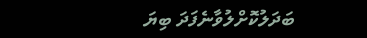ބަދަލުކޮށްލުވާނެފަދަ ބިޔަ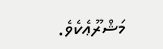މަޝްރޫޢެކެވެ.